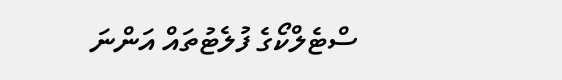ސްޓެލްކޯގެ ފުލެޓުތައް އަންނަ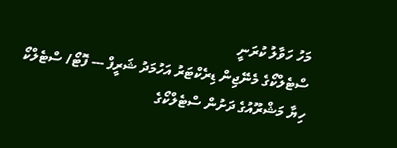މަހު ހަވާލު ކުރަނީ
ސްޓެލްކޯގެ މެނޭޖިން ޑިރެކްޓަރު އަހުމަދު ޝަރީފް --- ފޮޓޯ/ ސްޓެލްކޯ
ހިޔާ މަޝްރޫއުގެ ދަށުން ސްޓެލްކޯގެ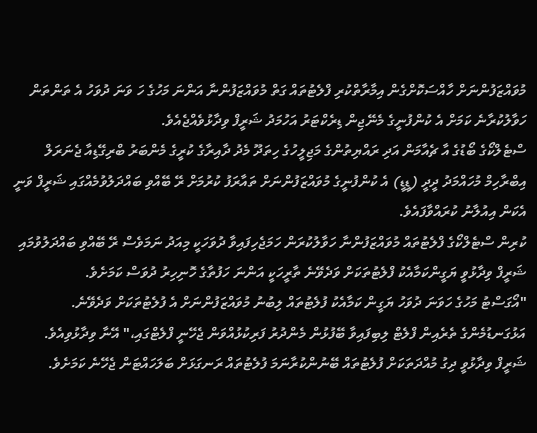މުވައްޒަފުންނަށް ހާއްސަކޮށްގެން އިމާރާތްކުރި ފްލެޓުތައް ގަތް މުވައްޒަފުންނާ އަންނަ މަހުގެ ހަ ވަނަ ދުވަހު އެ ތަންތަން ހަވާލުކުރާނެ ކަމަށް އެ ކުންފުނީގެ މެނޭޖިން ޑިރެކްޓަރު އަހުމަދު ޝަރީފް ވިދާޅުވެއްޖެއެވެ.
ސްޓެލްކޯގެ ބޯޑުގެ އާ ޗެއާމަން އަދި ރައްޔިތުންގެ މަޖިލީހުގެ ހިތަދޫ މެދު ދާއިރާގެ ކުރީގެ މެންބަރު ބްރިގޭޑިއާ ޖެނަރަލް އިބްރާހިމް މުހައްމަދު ދީދީ (ޑީޑީ) އެ ކުންފުނީގެ މުވައްޒަފުންނަށް ތައާރަފު ކުރުމަށް ރޭ ބޭއްވި ބައްދަލުވުމެއްގައި ޝަރީފް ވަނީ އެކަން އިއުލާނު ކުރައްވާފައެވެ.
ކުރިން ސްޓެލްކޯގެ ފްލެޓުތައް މުވައްޒަފުންނާ ހަވާލުކުރަން ހަމަޖެހިފައިވާ ދުވަހަކީ މިއަދު ނަމަވެސް ރޭ ބޭއްވި ބައްދަލުވުމައި ޝަރީފް ވިދާޅުވީ ޔަގީންކަމާއެކު ފްލެޓުތަކަށް ވަދެވޭނެ ތާރީހަކީ އަންނަ ހަފުތާގެ ހޮނިހިރު ދުވަސް ކަމަށެވެ.
"އޯގަސްޓު މަހުގެ ހަވަނަ ދުވަހު ޔަގީން ކަމާއެކު ފުލެޓުތައް ލިބުނު މުވައްޒަފުންނަށް އެ ފުލެޓުތަކަށް ވަދެވޭނެ. އަޅުގަނޑުމެންގެ ތެރެއިން ފްލެޓް ލިބިފައިވާ ބޭފުޅުން މެންދުރު ފަރިކުޅުއްވަން ޖެހޭނީ ފްލެޓްގައި،" އޭނާ ވިދާޅުވިއެވެ.
ޝަރީފް ވިދާޅުވީ ދިގު މުއްދަތަކަށް ފުލެޓުތައް ބޭނުންކުރާނަމަ ފުލެޓުތައް ރަނގަޅަށް ބަލަހައްޓަން ޖެހޭނެ ކަމަށެވެ.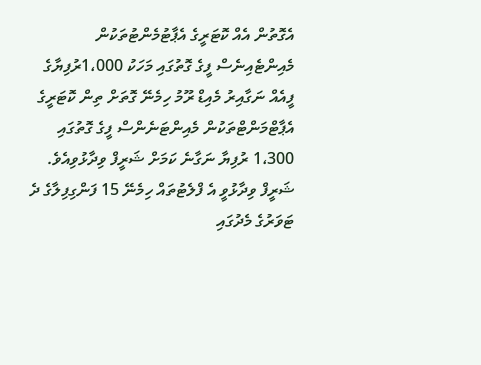އެގޮތުން އެއް ކޮޓަރީގެ އެޕާޓުމެންޓުތަކުން މެއިންޓެއިނެސް ފީގެ ގޮތުގައި މަހަކު 1،000ރުފިޔާގެ ފީއެއް ނަގާއިރު މެއިޑް ރޫމު ހިމެނޭ ގޮތަށް ތިން ކޮޓަރީގެ އެޕާޓްމަންޓްތަކުން މެއިންޓަނެންސް ފީގެ ގޮތުގައި 1،300 ރުފިޔާ ނަގާނެ ކަމަށް ޝަރީފް ވިދާޅުވިއެވެ.
ޝަރީފް ވިދާޅުވީ އެ ފްލެޓުތައް ހިމެނޭ 15 ފަންގިފިލާގެ ދެ ޓަވަރުގެ މެދުގައި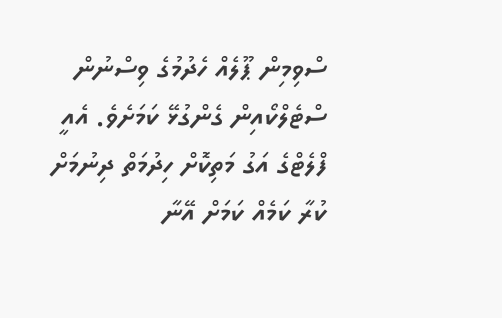ސްވިމިން ޕޫލެއް ހެދުމުގެ ވިސްނުން ސްޓެލްކޯއިން ގެންގުޅޭ ކަމަށެވެ. އެއީ ފްލެޓްގެ އަގު މަތިކޮށް ހިދުމަތް ދިނުމަށް ކުރާ ކަމެއް ކަމަށް އޭނާ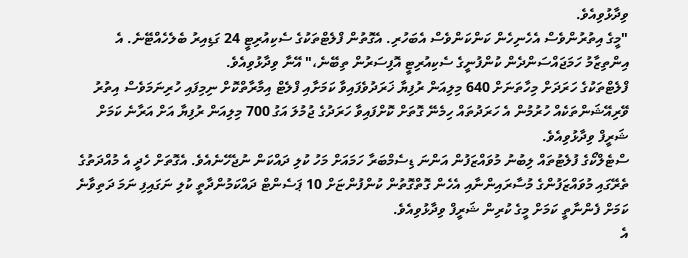ވިދާޅުވިއެވެ.
"މީގެ އިތުރުންވެސް އެހެނިހެން ކަންކަންވެސް އެބަހުރި. އެގޮތުން ފްލެޓްތަކުގެ ސެކިއުރިޓީ 24 ގަޑިއިރު ބެލެހެއްޓޭނެ. އެ އިންތިޒާމު ހަމަޖައްސަންދެން ކުންފުނީގެ ސެކިއުރިޓީ އޮފިސަރުން ތިބޭނެ،" އޭނާ ވިދާޅުވިއެވެ.
ފްލެޓްތަކުގެ ހަރަދަށް މިހާތަނަށް 640 މިލިއަން ރުފިޔާ ޚަރަދުވެފައިވާ ކަމަށާއި ފްލެޓް އިމާރާތްކޮށް ނިމިފައި ހުރިނަމަވެސް އިތުރު ވޭރިއޭޝަންތަކެއް ހުރުމުން އެ ހަރަދުތައް ހިމެނޭ ގޮތަށް ކޮށްފައިވާ ހަރަދުގެ ޖުމުލަ އަގު 700 މިލިއަން ރުފިޔާ އަށް އަރާނެ ކަމަށް ޝަރީފް ވިދާޅުވިއެވެ.
ސްޓެލްކޯގެ ފުލެޓުތައް ލިބުނު މުވައްޒަފުން އަންނަ ޑިސެމްބަރާ ހަމައަށް މަހު ކުލި ދައްކަން ނުޖެހޭނެއެވެ. އެގޮތަށް ހެދީ އެ މުއްދަތުގެ ތެރޭގައި މުވައްޒަފުންގެ މުސާރައިންނާއި އެހެން ގޮތްގޮތުން ކުންފުންޏަށް 10 ޕަސެންޓް ދައްކަމުންދާތީ ކުލި ނަގައިފި ނަމަ ދަތިވާނެ ކަމަށް ފެންނާތީ ކަމަށް މީގެ ކުރިން ޝަރީފް ވިދާޅުވިއެވެ.
އެ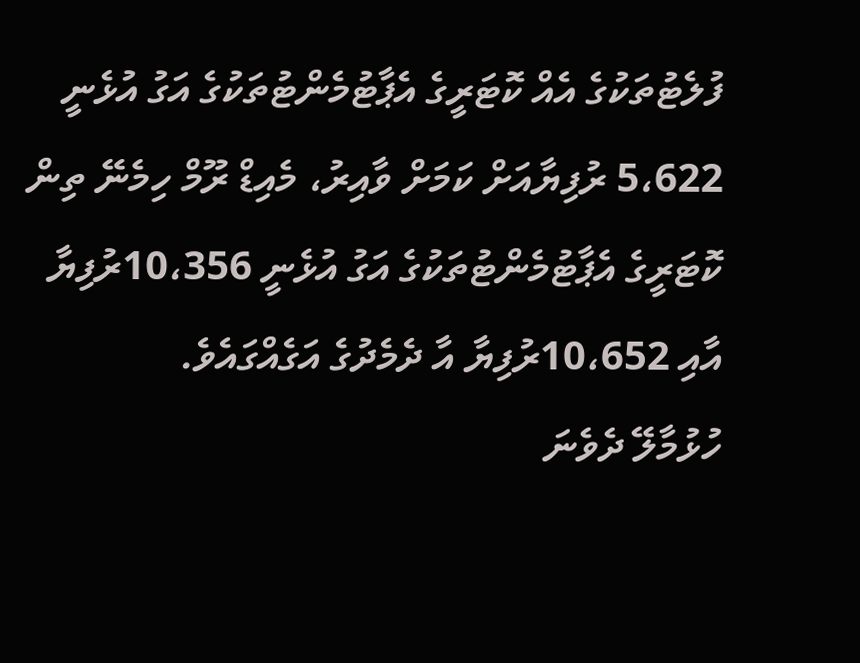ފުލެޓުތަކުގެ އެއް ކޮޓަރީގެ އެޕާޓުމެންޓުތަކުގެ އަގު އުޅެނީ 5،622 ރުފިޔާއަށް ކަމަށް ވާއިރު، މެއިޑް ރޫމް ހިމެނޭ ތިން ކޮޓަރީގެ އެޕާޓުމެންޓުތަކުގެ އަގު އުޅެނީ 10،356ރުފިޔާ އާއި 10،652ރުފިޔާ އާ ދެމެދުގެ އަގެއްގައެވެ.
ހުޅުމާލޭ ދެވެނަ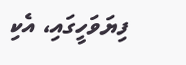ފިޔަވަހީގައި، އެކި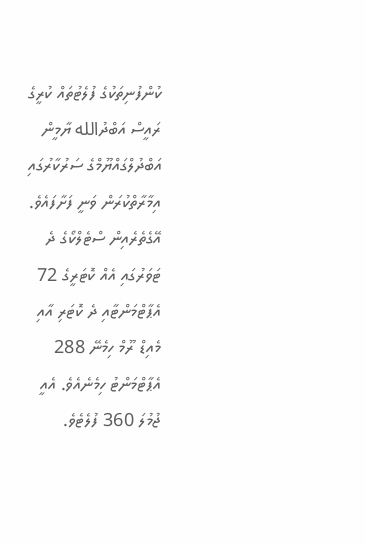ކުންފުނިތަކުގެ ފުލެޓުތައް ކުރީގެ ރައީސް އަބްދުالله ޔާމީން އަބްދުލްގައްޔޫމްގެ ސަރުކާރުގައި އިމާރާތްކުރަން ވަނީ ފަށާފައެވެ.
އޭގެތެރެއިން ސްޓެލްކޯގެ ދެ ޓަވަރުގައި އެއް ކޮޓަރީގެ 72 އެޕާޓްމަންޓާއި ދެ ކޮޓަރި އާއި މެއިޑް ރޫމް ހިމެނޭ 288 އެޕާޓްމަންޓު ހިމެނެއެވެ. އެއީ ޖުމުލަ 360 ފުލެޓެވެ.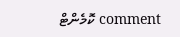comment ކޮމެންޓް